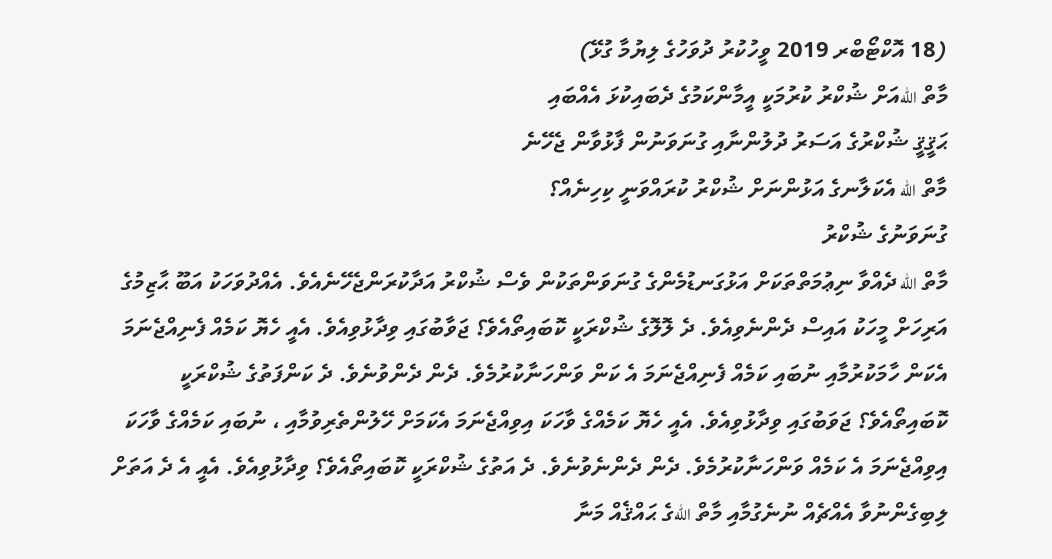(18 އޮކްޓޯބްރ 2019 ވީހުކުރު ދުވަހުގެ ލިޔުމާ ގުޅޭ)
މާތް اللهއަށް ޝުކްރު ކުރުމަކީ އީމާންކަމުގެ ދެބައިކުޅަ އެއްބައި
ޙަޤީޤީ ޝުކްރުގެ އަސަރު ދުލުންނާއި ގުނަވަނުން ފާޅުވާން ޖެހޭނެ
މާތް الله އެކަލާނގެ އަޅުންނަށް ޝުކްރު ކުރައްވަނީ ކިހިނެއް؟
ގުނަވަނުގެ ޝުކްރު
މާތް الله ދެއްވާ ނިޢުމަތްތަކަށް އަޅުގަނޑުމެންގެ ގުނަވަންތަކުން ވެސް ޝުކްރު އަދާކުރަންޖެހޭނެއެވެ. އެއްދުވަހަކު އަބޫ ޙާޒިމުގެ އަރިހަށް މީހަކު އައިސް ދެންނެވިއެވެ. ދެ ލޮލޮގެ ޝުކްރަކީ ކޮބައިތޯއެވެ؟ ޖަވާބުގައި ވިދާޅުވިއެވެ. އެއީ ހެޔޮ ކަމެއް ފެނިއްޖެނަމަ އެކަން ހާމަކުރުމާއި ނުބައި ކަމެއް ފެނިއްޖެނަމަ އެ ކަން ވަންހަނާކުރުމެވެ. ދެން ދެންވުނެވެ. ދެ ކަންފަތުގެ ޝުކްރަކީ ކޮބައިތޯއެވެ؟ ޖަވަބުގައި ވިދާޅުވިއެވެ. އެއީ ހެޔޮ ކަމެއްގެ ވާހަކަ އިވިއްޖެނަމަ އެކަމަށް ހޭލުންތެރިވުމާއި ، ނުބައި ކަމެއްގެ ވާހަކަ އިވިއްޖެނަމަ އެ ކަމެއް ވަންހަނާކުރުމެވެ. ދެން ދެންނެވުނެވެ. ދެ އަތުގެ ޝުކްރަކީ ކޮބައިތޯއެވެ؟ ވިދާޅުވިއެވެ. އެއީ އެ ދެ އަތަށް ލިބިގެންނުވާ އެއްޗެއް ނުނެގުމާއި މާތް اللهގެ ޙައްޤެއް މަނާ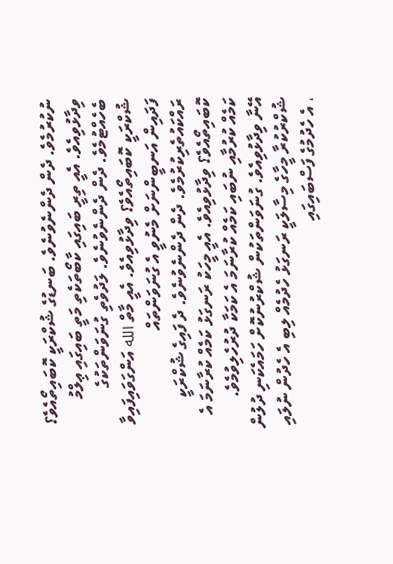ނުކުރުމެވެ. ދެން ދެންނެވުނެވެ. ބަނޑުގެ ޝުކްރަކީ ކޮބައިތޯއެވެ؟ ވިދާޅުވިއެވެ. އެއީ ތިރީ ބައިގައި ކާބޯތަކެތި މަތީ ބައިގައި ޢިލްމު ބެހެއްޓުމެވެ. ދެން ދެންނެވުނެވެ. ލަދުވެތި ގުނަވަންތަކުގެ ޝުކްރަކީ ކޮބައިތޯއެވެ؟ ވިދާޅުވިއެވެ. އެއީ މާތް الله އަންގަވައިފައިވާ ފަދައިން އަނބީންނަށް މެނުވީ އެ ގުނަވަންތައް ރައްކައުތެރިކުރުމެވެ. ދެން ދެންނެވުނެވެ. ދެ ފައިގެ ޝުކްރަކީ ކޮބައިތޯއެވެ؟ ވިދާޅުވިއެވެ. އެއީ މީހަކު ރަނގަޅު ކަމެއް ކުރާނަމަ އެ ކަމެއް ކުރުމާއި ނުބައި ކަމެއް ކުރާނަމަ އެ ކަމަކާ ދުރުހެލިވުމެވެ.
އޭނާ ވިދާޅުވިއެވެ. ގުނަވަންތަކުން ޝުކްރުނުކޮށް ހަމައެކަނި ދުލުން ޝުކްރުކުރާ މީހާގެ މިސާލަކީ ރަނގަޅު ހެދުމެއް ލިބި އެ ހެދުން ނުލައި ، އެ ހެދުމުގެ ފަސްބައިގައި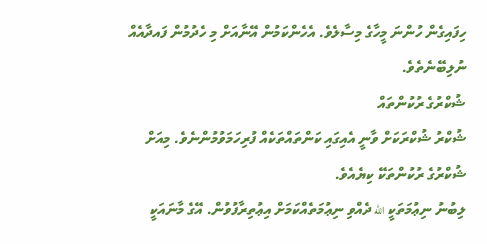ހިފައިގެން ހުންނަ މީހާގެ މިސާލެވެ. އެހެންކަމުން އޭނާއަށް މި ހެދުމުން ފައދާއެއް ނުލިބޭނެތެވެ.
ޝުކްރުގެ ރުކުންތައް
ޝުކްރު ޝުކްރަކަށް ވާނީ އެއިގައި ކަންތައްތަކެއް ފުރިހަމަވުމުންނެވެ. މިއަށް ޝުކްރުގެ ރުކުންތަކޭ ކިޔެއެވެ.
ލިބުނު ނިޢުމަތަކީ الله ދެއްވި ނިޢުމަތެއްކަމަށް އިޢުތިރާފުވުން. އޭގެ މާނައަކީ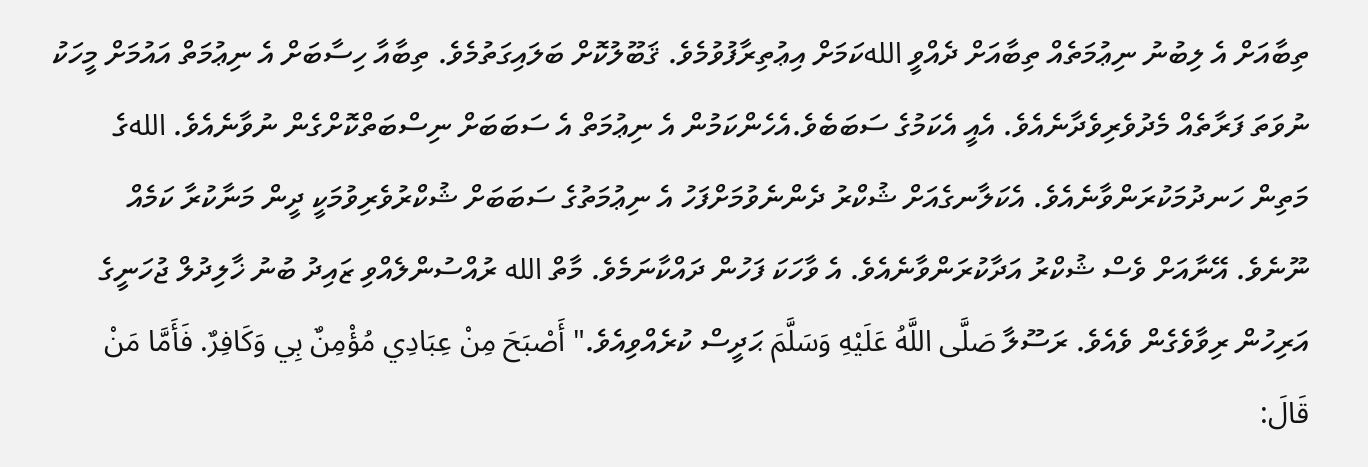ތިބާއަށް އެ ލިބުނު ނިޢުމަތެއް ތިބާއަށް ދެއްވީ اللهކަމަށް އިޢުތިރާފުވުމެވެ. ޤަބޫލުކޮށް ބަލައިގަތުމެވެ. ތިބާއާ ހިސާބަށް އެ ނިޢުމަތް އައުމަށް މީހަކު ނުވަތަ ފަރާތެއް މެދުވެރިވެދާނެއެވެ. އެއީ އެކަމުގެ ސަބަބެވެ.އެހެންކަމުން އެ ނިޢުމަތް އެ ސަބަބަށް ނިސްބަތްކޮށްގެން ނުވާނެއެވެ. اللهގެ މަތިން ހަނދުމަކުރަންވާނެއެވެ. އެކަލާނގެއަށް ޝުކްރު ދެންނެވުމަށްފަހު އެ ނިޢުމަތުގެ ސަބަބަށް ޝުކްރުވެރިވުމަކީ ދީން މަނާކުރާ ކަމެއް ނޫނެވެ. އޭނާއަށް ވެސް ޝުކްރު އަދާކުރަންވާނެއެވެ. އެ ވާހަކަ ފަހުން ދައްކާނަމެވެ. މާތް الله ރުއްސުންލެއްވި ޒައިދު ބުނު ޚާލިދުލް ޖުހަނީގެ އަރިހުން ރިވާވެގެން ވެއެވެ. ރަސޫލާ صَلَّى اللَّهُ عَلَيْهِ وَسَلَّمَ ޙަދީސް ކުރެއްވިއެވެ." أَصْبَحَ مِنْ عِبَادِي مُؤْمِنٌ بِي وَكَافِرٌ. فَأَمَّا مَنْ قَالَ: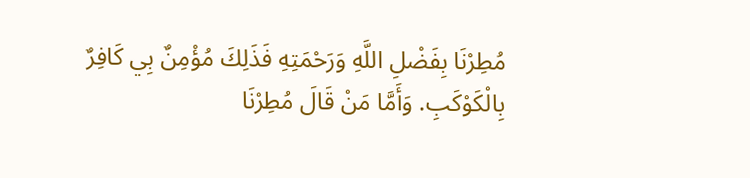مُطِرْنَا بِفَضْلِ اللَّهِ وَرَحْمَتِهِ فَذَلِكَ مُؤْمِنٌ بِي كَافِرٌ بِالْكَوْكَبِ. وَأَمَّا مَنْ قَالَ مُطِرْنَا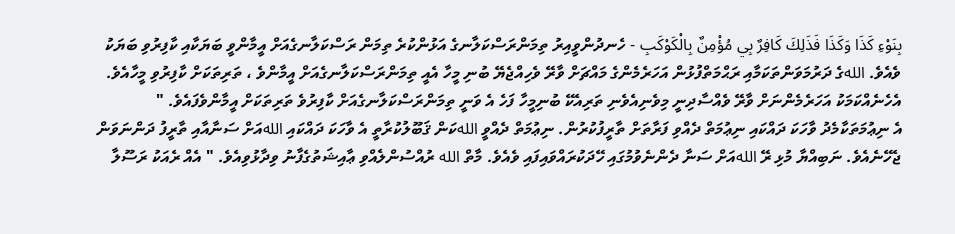بِنَوْءِ كَذَا وَكَذَا فَذَلِكَ كَافِرٌ بِي مُؤْمِنٌ بِالْكَوْكَبِ - ހެނދުންވީއިރު ތިމަންރަސްކަލާނގެ އަޅުންކުރެ ތިމަން ރަސްކަލާނގެއަށް އީމާންވީ ބަޔަކާއި ކާފިރުވި ބަޔަކު ވެއެވެ. اللهގެ ދަރުމަވަންތަކަމާއި ރަޙްމަތްފުޅުން އަހަރެމެންގެ މައްޗަށް ވާރޭ ވެހިއްޖެޔޭ ބުނި މީހާ އެއީ ތިމަންރަސްކަލާނގެއަށް އީމާންވެ ، ތަރިތަކަށް ކާފިރުވި މީހާއެވެ. އެހެނެއްކަމަކު އަހަރެމެންނަށް ވާރޭ ވެއްސާދިނީ މިވެނިއެވެނި ތަރިއެކޭ ބުނިމީހާ ފަހެ އެ ވަނީ ތިމަންރަސްކަލާނގެއަށް ކާފިރުވެ ތަރިތަކަށް އީމާންވެފައެވެ. "
އެ ނިޢުމަތަކާމެދު ވާހަކަ ދައްކައި ނިޢުމަތް ދެއްވި ފަރާތަށް ތާރީފުކުރުން. ނިޢުމަތް ދެއްވީ اللهކަން ޤަބޫލުކުރާތީ އެ ވާހަކަ ދައްކައި اللهއަށް ސަނާއާއި ތާރީފު ދަންނަވަން ޖެހޭނެއެވެ. ނަބިއްޔާ މުޅި ރޭ اللهއަށް ސަނާ ދެންނެވުމުގައި ހޭދަކުރައްވައިފައި ވެއެވެ. މާތް الله ރުއްސުންލެއްވި ޢާއިޝަތުގެފާނު ވިދާޅުވިއެވެ. " އެއް ރެއަކު ރަސޫލާ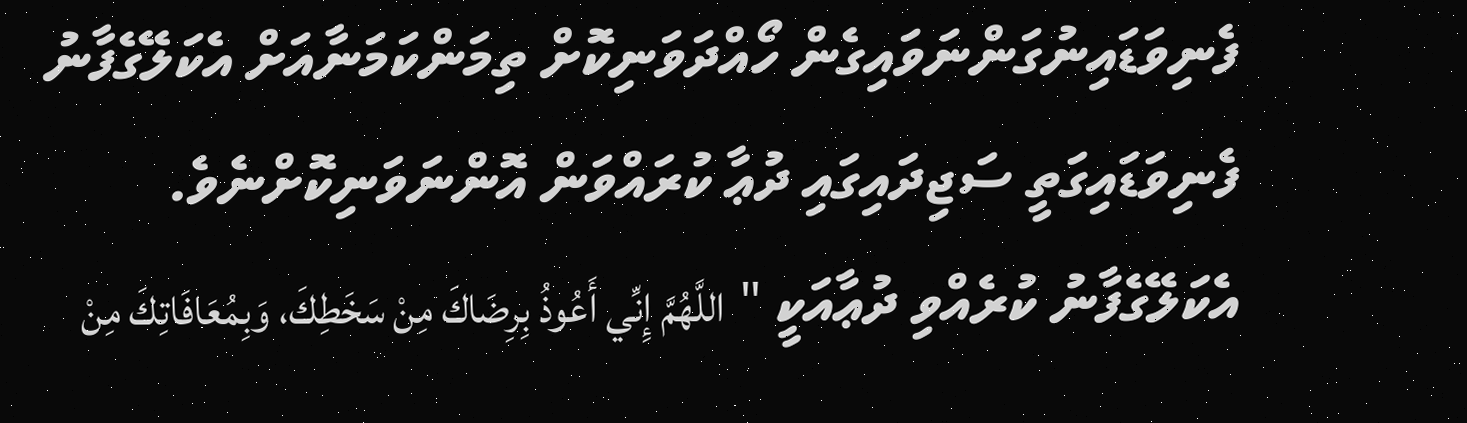ފެނިވަޑައިނުގަންނަވައިގެން ހޯއްދަވަނިކޮށް ތިމަންކަމަނާއަށް އެކަލޭގެފާނު ފެނިވަޑައިގަތީ ސަޖިދައިގައި ދުޢާ ކުރައްވަން އޮންނަވަނިކޮށްނެވެ. އެކަލޭގެފާނު ކުރެއްވި ދުޢާއަކީ " اللَّهُمَّ إِنِّي أَعُوذُ بِرِضَاكَ مِنْ سَخَطِكَ، وَبِمُعَافَاتِكَ مِنْ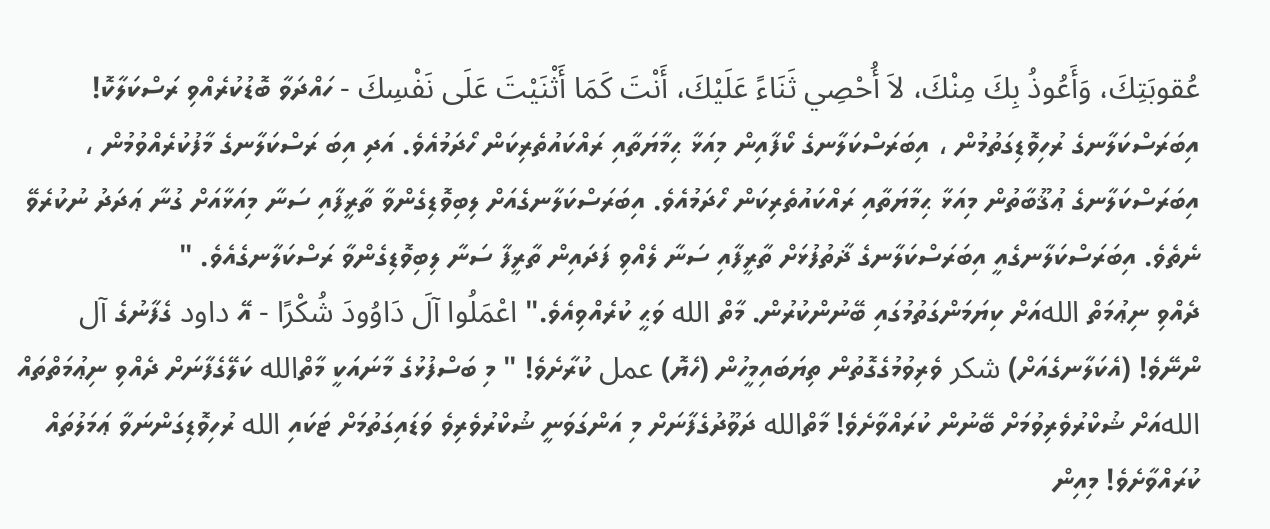عُقوبَتِكَ، وَأَعُوذُ بِكَ مِنْكَ، لاَ أُحْصِي ثَنَاءً عَلَيْكَ، أَنْتَ كَمَا أَثْنَيْتَ عَلَى نَفْسِكَ - ހައްދަވާ ބޮޑުކުރެއްވި ރަސްކަލާކޮ! އިބަރަސްކަލާނގެ ރުހިވޮޑިގަތުމުން ، އިބަރަސްކަލާނގެ ކޯފާއިން މިއަޅާ ޙިމާޔަތާއި ރައްކައުތެރިކަން ހޯދަމުއެވެ. އަދި އިބަ ރަސްކަލާނގެ މާފުކުރެއްވުމުން ، އިބަރަސްކަލާނގެ ޢުޤޫބާތުން މިއަޅާ ޙިމާޔަތާއި ރައްކައުތެރިކަން ހޯދަމުއެވެ. އިބަރަސްކަލާނގެއަށް ލިބިވޮޑިގެންވާ ތާރީފާއި ސަނާ މިއަޅާއަށް ގުނާ ޢަދަދު ނުކުރެވޭ ނެތެވެ. އިބަރަސްކަލާނގެއީ އިބަރަސްކަލާނގެ ޛާތުފުޅަށް ތާރީފާއި ސަނާ ލެއްވި ފަދައިން ތާރީފާ ސަނާ ލިބިވޮޑިގެންވާ ރަސްކަލާނގެއެވެ. "
ދެއްވި ނިޢުމަތް اللهއަށް ކިޔަމަންގަތުމުގައި ބޭނުންކުރުން. މާތް الله ވަޙީ ކުރެއްވިއެވެ." اعْمَلُوا آلَ دَاوُودَ شُكْرًا - އޭ داود ގެފާނުގެ آل ންނޭވެ! (އެކަލާނގެއަށް) شكر ވެރިވުމުގެގޮތުން ތިޔަބައިމީހުން (ހެޔޮ) عمل ކުރާށެވެ! " މި ބަސްފުޅުގެ މާނައަކީ މާތްالله ކަލޭގެފާނަށް ދެއްވި ނިޢުމަތްތައް اللهއަށް ޝުކްރުވެރިވުމަށް ބޭނުން ކުރައްވާށެވެ! މާތްالله ދަވޫދުގެފާނަށް މި އަންގަވަނީ ޝުކްރުވެރިވެ ވަޑައިގަތުމަށް ޓަކައި الله ރުހިވޮޑިގަންނަވާ ޢަމަލުތައް ކުރައްވާށެވެ! މިއިން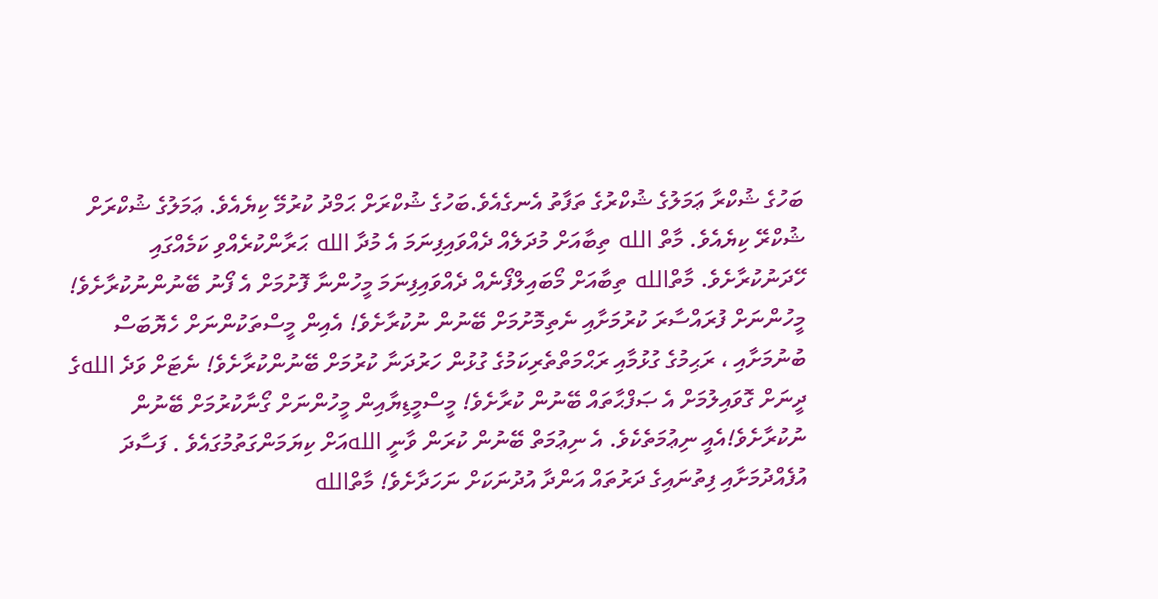ބަހުގެ ޝުކްރާ ޢަމަލުގެ ޝުކްރުގެ ތަފާތު އެނގެއެވެ.ބަހުގެ ޝުކްރަށް ޙަމްދު ކުރުމޭ ކިޔެއެވެ. ޢަމަލުގެ ޝުކްރަށް ޝުކްރޭ ކިޔެއެވެ. މާތް الله ތިބާއަށް މުދަލެއް ދެއްވައިފިނަމަ އެ މުދާ الله ޙަރާންކުރެއްވި ކަމެއްގައި ހޭދަނުކުރާށެވެ. މާތްالله ތިބާއަށް މޯބައިލްފޯނެއް ދެއްވައިފިނަމަ މީހުންނާ ފޮށުމަށް އެ ފޯނު ބޭނުންނުކުރާށެވެ! މީހުންނަށް ފުރައްސާރަ ކުރުމަށާއި ނެތިމޮށުމަށް ބޭނުން ނުކުރާށެވެ! އެއިން މީސްތަކުންނަށް ހެޔޮބަސް ބުނުމަށާއި ، ރަޙިމުގެ ގުޅުމާއި ރަޙްމަތްތެރިކަމުގެ ގުޅުން ހަރުދަނާ ކުރުމަށް ބޭނުންކުރާށެވެ! ނެޓަށް ވަދެ اللهގެ ދީނަށް ގޮވައިލުމަށް އެ ޞަފްޙާތައް ބޭނުން ކުރާށެވެ! މީސްމީޑިޔާއިން މީހުންނަށް ގޯނާކުރުމަށް ބޭނުން ނުކުރާށެވެ!އެއީ ނިޢުމަތެކެވެ. އެ ނިޢުމަތް ބޭނުން ކުރަން ވާނީ اللهއަށް ކިޔަމަންގަތުމުގައެވެ . ފަސާދަ އުފެއްދުމަށާއި ފިތުނައިގެ ދަރުތައް އަންދާ އުދުނަކަށް ނަހަދާށެވެ! މާތްالله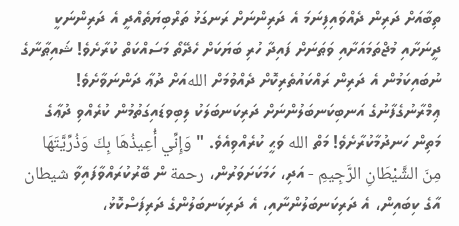ތިބާއަށް ދަރިން ދެއްވައިފިނަމަ އެ ދަރިންނަށް ރަނގަޅު ތަރްބިޔަތެއްދީ އެ ދަރިންނަކީ ދީނަށާއި މުޖްތަމައަށާއި ވަޠަނަށް ފައިދާ ހުރި ބަޔަކަށް ހެދޭތޯ މަސައްކަތް ކުރާށެވެ! ޝައިޠާނާގެ ނުބައިކަމުން އެ ދަރިން ރައްކައުތެރިކޮށް ދެއްވުމަށް اللهއަށް ދުޢާ ދަންނަވާށެވެ! ޢިމްރާނުގެފާނުގެ އަނބިކަނބަލުންނަށް ދަރިކަނބަލަކު ލިބިވޑައިގަތުމުން ކުރެއްވި ދުޢާގެ މަތިން ހަނދުމާކުރާށެވެ! މަތް الله ވަޙީ ކުރެއްވިއެވެ. " وَإِنِّي أُعِيذُهَا بِكَ وَذُرِّيَّتَهَا مِنَ الشَّيْطَانِ الرَّجِيمِ - އަދި، ހަމަކަށަވަރުން، رحمة ން ބޭރުކުރައްވާފައިވާ شيطان އާގެ ކިބައިން، އެ ދަރިކަނބަލުންނާއި، އެ ދަރިކަނބަލުންގެ ދަރިފަސްކޮޅު،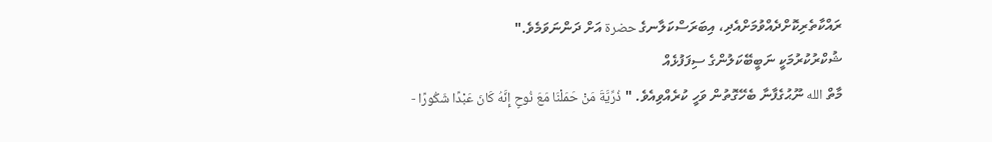ރައްކާތެރިކޮށްދެއްވުމަށްއެދި، އިބަރަސްކަލާނގެ حضرة އަށް ދަންނަވަމެވެ."
ޝުކްރުކުރުމަކީ ނަބީބޭކަލުންގެ ސިފަފުޅެއް
މާތް الله ނޫޙުގެފާނާ ބެހޭގޮތުން ވަހީ ކުރެއްވިއެވެ. " ذُرِّيَّةَ مَنْ حَمَلْنَا مَعَ نُوحٍ إِنَّهُ كَانَ عَبْدًا شَكُورًا -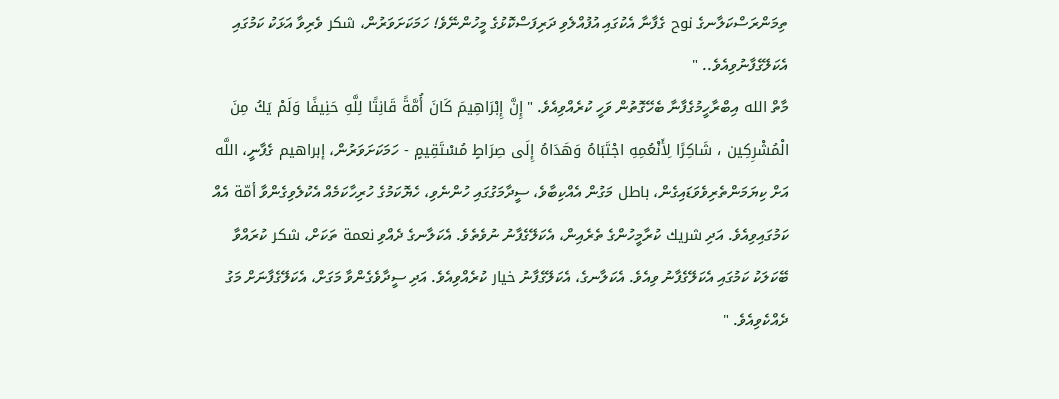ތިމަންރަސްކަލާނގެ نوح ގެފާނާ އެކުގައި އުފުއްލެވި ދަރިފަސްކޮޅުގެ މީހުންނޭވެ! ހަމަކަށަވަރުން، شكر ވެރިވާ އަޅަކު ކަމުގައި އެކަލޭގެފާނުވިއެވެ.. "
މާތް الله އިބްރާހީމުގެފާނާ ބެހޭގޮތުން ވަހީ ކުރެއްވިއެވެ. " إِنَّ إِبْرَاهِيمَ كَانَ أُمَّةً قَانِتًا لِلَّهِ حَنِيفًا وَلَمْ يَكُ مِنَ الْمُشْرِكِين ، شَاكِرًا لِأَنْعُمِهِ اجْتَبَاهُ وَهَدَاهُ إِلَى صِرَاطٍ مُسْتَقِيمٍ - ހަމަކަށަވަރުން، إبراهيم ގެފާނީ، اللَّه އަށް ކިޔަމަންތެރިވެވަޑައިގެން، باطل މަގުން އެއްކިބާވެ، ސީދާމަގުގައި ހުންނެވި، ހެޔޮކަމުގެ ހުރިހާކަމެއް އެކުލެވިގެންވާ أمّة އެއް ކަމުގައިވިއެވެ. އަދި شريك ކުރާމީހުންގެ ތެރެއިން، އެކަލޭގެފާނު ނުވެތެވެ. އެކަލާނގެ ދެއްވި نعمة ތަކަށް، شكر ކުރައްވާ ބޭކަލަކު ކަމުގައި އެކަލޭގެފާނު ވިއެވެ. އެކަލާނގެ، އެކަލޭގެފާނު خيار ކުރެއްވިއެވެ. އަދި ސީދާވެގެންވާ މަގަށް، އެކަލޭގެފާނަށް މަގު ދެއްކެވިއެވެ. "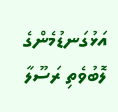އަޅުގަނޑުމެންގެ ލޮބުވެތި ރަސޫލާ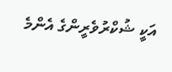އަކީ ޝުކްރުވެރީންގެ އެންމެ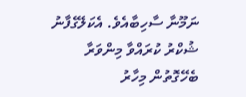ނަމޫނާ ސާހިބާއެވެ. އެކަލޭގެފާނު ޝުކްރު ކުރައްވާ މިންވަރާ ބެހޭގޮތުން މިހާރު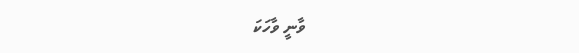ވާނީ ވާހަކަ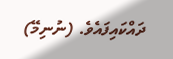ދައްކައިފައެވެ. (ނުނިމޭ)